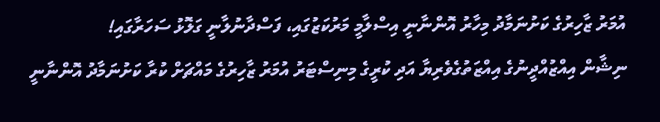އުމަރު ޒާހިރުގެ ކަށުނަމާދު މިހާރު އޮންނާނީ އިސްލާމީ މަރުކަޒުގައި، ފަސްދާނުލާނީ ގަލޮޅު ސަހަރާގައި!
ނިޝާން އިއްޒުއްދީނުގެ އިއްޒަތުގެވެރިޔާ އަދި ކުރީގެ މިނިސްޓަރު އުމަރު ޒާހިރުގެ މައްޗަށް ކުރާ ކަށުނަމާދު އޮންނާނީ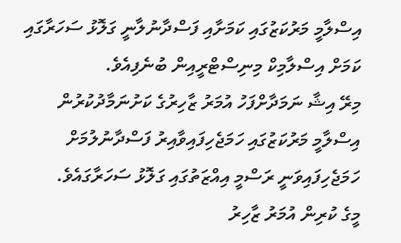އިސްލާމީ މަރުކަޒުގައި ކަމަށާއި ފަސްދާނުލާނީ ގަލޮޅު ސަހަރާގައި ކަމަށް އިސްލާމިކް މިނިސްޓްރީއިން ބުނެފިއެވެ.
މިރޭ އިޝާ ނަމަދާށްފަހު އުމަރު ޒާހިރުގެ ކަށުނަމާދުކުރުން އިސްލާމީ މަރުކަޒުގައި ހަމަޖެހިފައިވާއިރު ފަސްދާނުލުމަށް ހަމަޖެހިފައިވަނީ ރަސްމީ އިއްޒަތުގައި ގަލޮޅު ސަހަރާގައެވެ.
މީގެ ކުރިން އުމަރު ޒާހިރު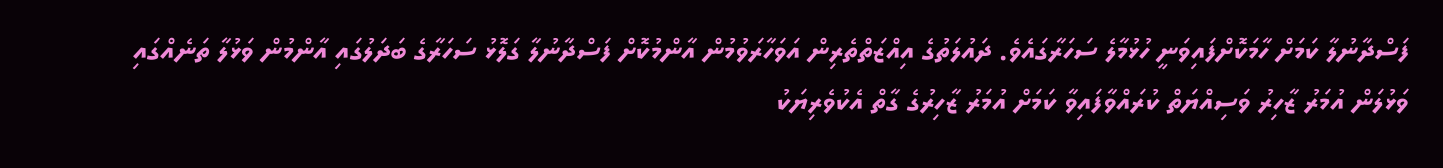ފަސްދާނުލާ ކަމަށް ހާމަކޮށްފައިވަނީ ހުޅުމާލެ ސަހަރާގައެވެ. ދައުލަތުގެ އިއްޒަތްތެރިން އަވަހާރަވުމުން އާންމުކޮށް ފަސްދާނުލާ ގަލޮޅު ސަހަރާގެ ބަދަލުގައި އާންމުން ވަޅުލާ ތަނެއްގައި ވަޅުލަން އުމަރު ޒާހިރު ވަސިއްޔަތް ކުރައްވާފައިވާ ކަމަށް އުމަރު ޒާހިރުގެ ގާތް އެކުވެރިޔަކު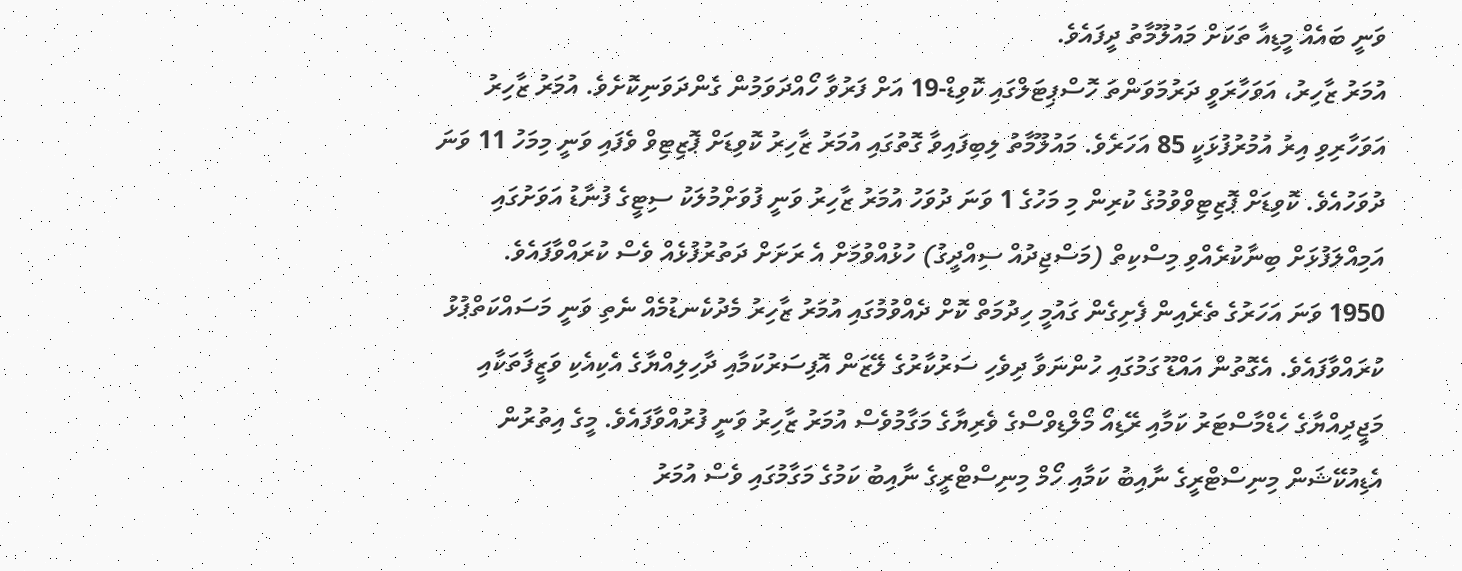ވަނީ ބައެއް މީޑިއާ ތަކަށް މައުލޫމާތު ދީފައެވެ.
އުމަރު ޒާހިރު، އަވަހާރަވީ ދަރުމަވަންތަ ހޮސްޕިޓަލްގައި ކޮވިޑް-19 އަށް ފަރުވާ ހޯއްދަވަމުން ގެންދަވަނިކޮށެވެ. އުމަރު ޒާހިރު އަވަހާރިވި އިރު އުމުރުފުޅަކީ 85 އަހަރެވެ. މައުލޫމާތު ލިބިފައިވާ ގޮތުގައި އުމަރު ޒާހިރު ކޮވިޑަށް ޕޮޒިޓިވް ވެފައި ވަނީ މިމަހު 11 ވަނަ ދުވަހުއެވެ. ކޮވިޑަށް ޕޮޒިޓިވްވުމުގެ ކުރިން މި މަހުގެ 1 ވަނަ ދުވަހު އުމަރު ޒާހިރު ވަނީ ފުވަށްމުލަކު ސިޓީގެ ފުނާޑު އަވަށުގައި އަމިއްލަފުޅަށް ބިނާކުރެއްވި މިސްކިތް (މަސްޖިދުއް ސިއްދީގު) ހުޅުއްވުމަށް އެ ރަށަށް ދަތުރުފުޅެއް ވެސް ކުރައްވާފައެވެ.
1950 ވަނަ އަހަރުގެ ތެރެއިން ފެށިގެން ގައުމީ ހިދުމަތް ކޮށް ދެއްވުމުގައި އުމަރު ޒާހިރު މެދުކެނޑުމެއް ނެތި ވަނީ މަސައްކަތްޕުޅު ކުރައްވާފައެވެ. އެގޮތުން އައްޑޫ ގަމުގައި ހުންނަވާ ދިވެހި ސަރުކާރުގެ ލޭޒަން އޮފިސަރުކަމާއި ދާހިލިއްޔާގެ އެކިއެކި ވަޒީފާތަކާއި މަޖީދިއްޔާގެ ހެޑްމާސްޓަރު ކަމާއި ރޭޑިއޯ މޯލްޑިވްސްގެ ވެރިޔާގެ މަގާމުވެސް އުމަރު ޒާހިރު ވަނީ ފުރުއްވާފައެވެ. މީގެ އިތުރުން އެޑިއުކޭޝަން މިނިސްޓްރީގެ ނާއިބު ކަމާއި ހޯމް މިނިސްޓްރީގެ ނާއިބު ކަމުގެ މަގާމުގައި ވެސް އުމަރު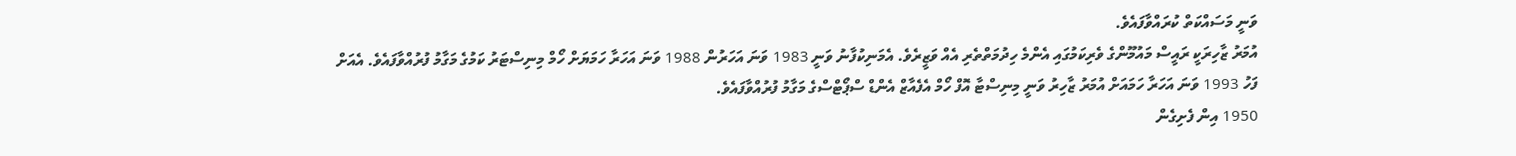ވަނީ މަސައްކަތް ކުރައްވާފައެވެ.
އުމަރު ޒާހިރަކީ ރައީސް މައުމޫންގެ ވެރިކަމުގައި އެންމެ ހިދުމަތްތެރި އެއް ވަޒީރެވެ. އެމަނިކުފާނު ވަނީ 1983 ވަނަ އަހަރުން 1988 ވަނަ އަހަރާ ހަމަޔަށް ހޯމް މިނިސްޓަރު ކަމުގެ މަގާމު ފުރުއްވާފައެވެ. އެއަށް ފަހު 1993 ވަނަ އަހަރާ ހަމައަށް އުމަރު ޒާހިރު ވަނީ މިނިސްޓާ އޮފް ހޯމް އެފެއާޒް އެންޑް ސްޕޯޓްސްގެ މަގާމު ފުރުއްވާފައެވެ.
1950 އިން ފެށިގެން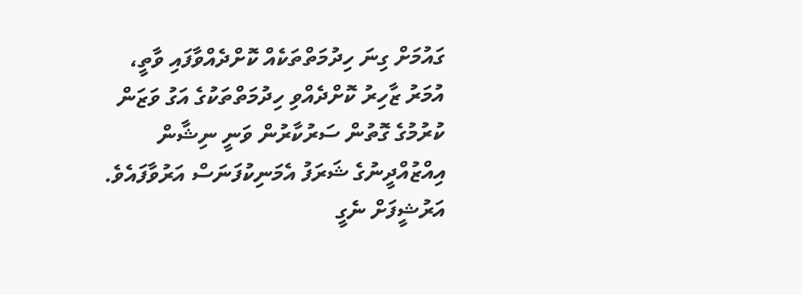ގައުމަށް ގިނަ ހިދުމަތްތަކެއް ކޮށްދެއްވާފައި ވާތީ، އުމަރު ޒާހިރު ކޮށްދެއްވި ހިދުމަތްތަކުގެ އަގު ވަޒަން ކުރުމުގެ ގޮތުން ސަރުކާރުން ވަނީ ނިޝާން އިއްޒުއްދީނުގެ ޝަރަފު އެމަނިކުފަނަސް އަރުވާފައެވެ.
އަރުޝީފަށް ނެގީ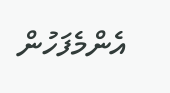އެންމެފަހުން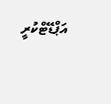އަޕްޑޭޓްކުރީ